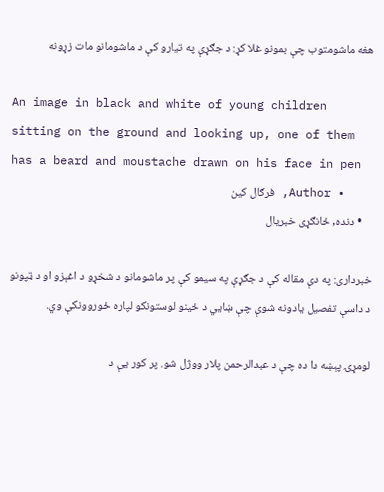هغه ماشومتوب چې بمونو غلا کړ: د جګړې په تیارو کې د ماشومانو مات زړونه

An image in black and white of young children sitting on the ground and looking up, one of them has a beard and moustache drawn on his face in pen
    • Author, فرګال کین
    • دنده, ځانګړی خبریال

خبرداری: په دې مقاله کې د جګړې په سیمو کې پر ماشومانو د شخړو د اغېزو او د ټپونو د داسې تفصیل یادونه شوې چې ښايي د ځینو لوستونکو لپاره ځوروونکې وي.

لومړۍ پېښه دا ده چې د عبدالرحمن پلار ووژل شو. پر کور یې د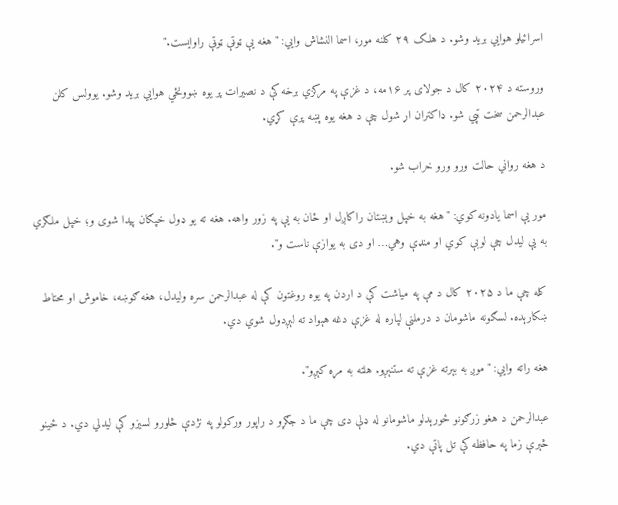اسرائیلو هوايي برید وشو. د هلک ۲۹ کلنه مور، اسما النشاش وایي: "هغه یې ټوټې ټوټې راوایست."

وروسته د ۲۰۲۴ کال د جولای پر ۱۶مه، د غزې په مرکزي برخه کې د نصیرات پر یوه ښوونځي هوايي برید وشو. یوولس کلن عبدالرحمن سخت ټپي شو. ډاکتران اړ شول چې د هغه یوه پښه پرې کړي.

د هغه رواني حالت ورو ورو خراب شو.

مور یې اسما یادونه کوي: "هغه به خپل وېښتان راکاږل او ځان به یې په زور واهه. هغه ته یو ډول خپګان پیدا شوی و؛ خپل ملګري به یې لیدل چې لوبې کوي او منډې وهي… او دی به یوازې ناست و".

کله چې ما د ۲۰۲۵ کال د مې په میاشت کې د اردن په یوه روغتون کې له عبدالرحمن سره ولیدل، هغه ګوښه، خاموش او محتاط ښکارېده. لسګونه ماشومان د درملنې لپاره له غزې دغه هېواد ته لېږدول شوي دي.

هغه راته وایي: "موږ به بېرته غزې ته ستنېږو. هلته به مړه کېږو".

عبدالرحمن د هغو زرګونو ځورېدلو ماشومانو له ډلې دی چې ما د جګړو د راپور ورکولو په نژدې څلورو لسیزو کې لیدلي دي. د ځینو څېرې زما په حافظه کې تل پاتې دي.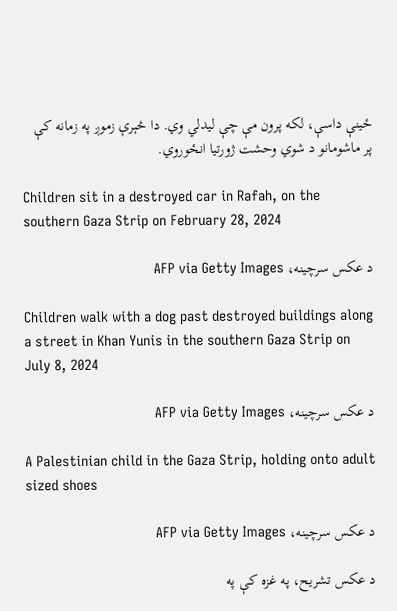ځینې داسې، لکه پرون مې چې لیدلي وي. دا څېرې زموږ په زمانه کې پر ماشومانو د شوي وحشت ژورتیا انځوروي.

Children sit in a destroyed car in Rafah, on the southern Gaza Strip on February 28, 2024

د عکس سرچینه، AFP via Getty Images

Children walk with a dog past destroyed buildings along a street in Khan Yunis in the southern Gaza Strip on July 8, 2024

د عکس سرچینه، AFP via Getty Images

A Palestinian child in the Gaza Strip, holding onto adult sized shoes

د عکس سرچینه، AFP via Getty Images

د عکس تشریح، په غزه کې په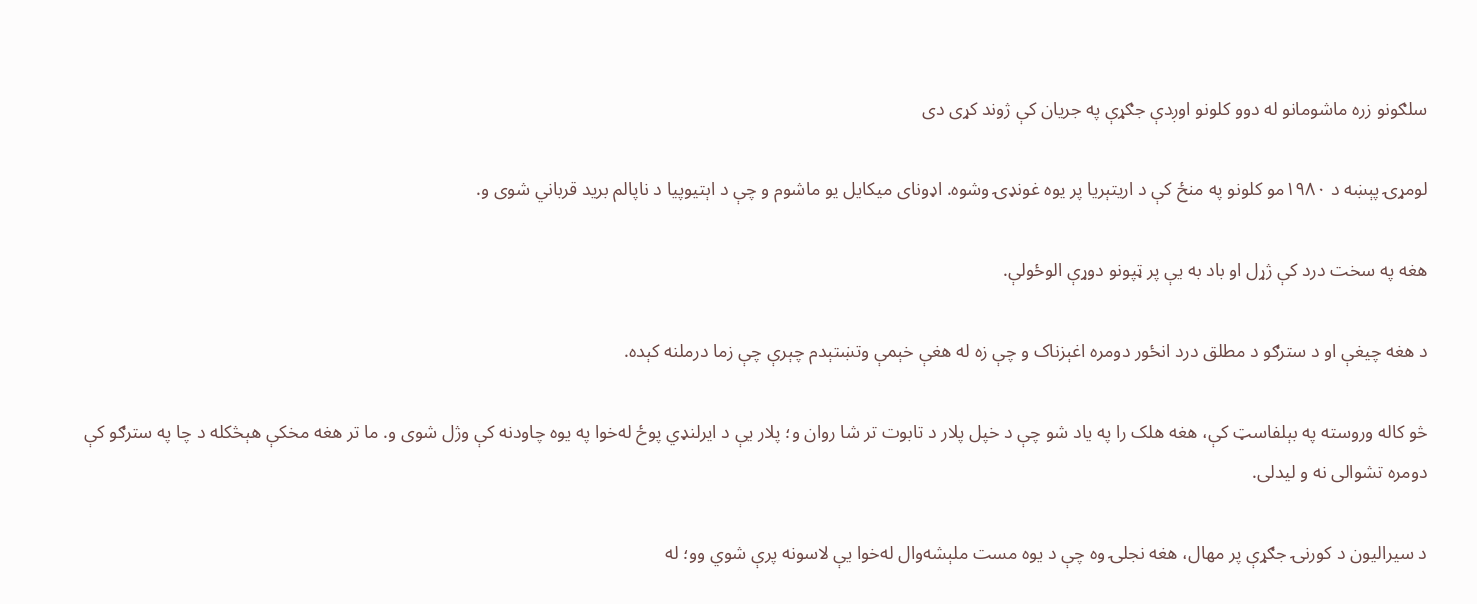سلګونو زره ماشومانو له دوو کلونو اوږدې جګړې په جریان کې ژوند کړی دی

لومړۍ پېښه د ۱۹۸۰مو کلونو په منځ کې د اریتېریا پر یوه غونډۍ وشوه. اډونای میکایل یو ماشوم و چې د اېتیوپیا د ناپالم برید قرباني شوی و.

هغه په سخت درد کې ژړل او باد به یې پر ټپونو دوړې الوځولې.

د هغه چیغې او د سترګو د مطلق درد انځور دومره اغېزناک و چې زه له هغې خېمې وتښتېدم چېرې چې زما درملنه کېده.

څو کاله وروسته په بېلفاسټ کې، هغه هلک را په یاد شو چې د خپل پلار د تابوت تر شا روان و؛ پلار یې د ایرلنډي پوځ له‌خوا په یوه چاودنه کې وژل شوی و. ما تر هغه مخکې هېڅکله د چا په سترګو کې دومره تشوالی نه و لیدلی.

د سیرالیون د کورنۍ جګړې پر مهال، هغه نجلۍ وه چې د یوه مست ملېشه‌وال له‌خوا یې لاسونه پرې شوي وو؛ له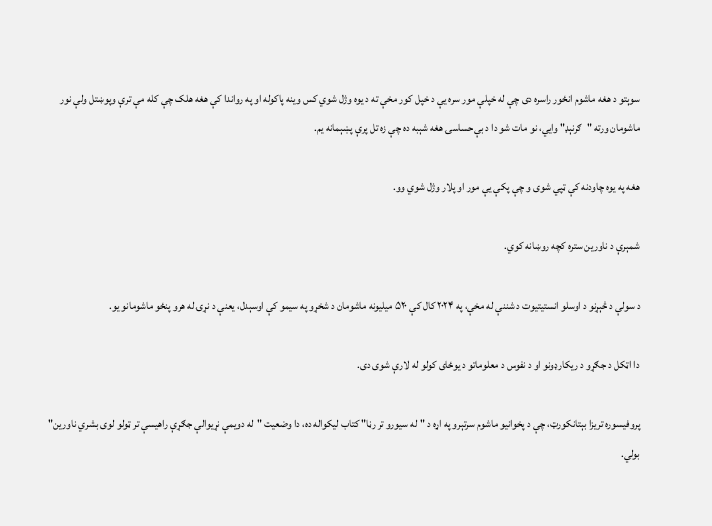سوېتو د هغه ماشوم انځور راسره دی چې له خپلې مور سره یې د خپل کور مخې ته د یوه وژل شوي کس وینه پاکوله او په رواندا کې هغه هلک چې کله مې ترې وپوښتل ولې نور ماشومان ورته "ګرنېډ" وایي، نو مات شو دا د بې‌حساسۍ هغه شېبه ده چې زه تل پرې پښېمانه یم.

هغه په یوه چاودنه کې ټپي شوی و چې پکې یې مور او پلار وژل شوي وو.

شمېرې د ناورین ستره کچه روښانه کوي.

د سولې د څېړنو د اوسلو انستیتیوت د شننې له مخې، په ۲۰۲۴ کال کې ۵۲۰ میلیونه ماشومان د شخړو په سیمو کې اوسېدل، یعنې د نړۍ له هرو پنځو ماشومانو یو.

دا اټکل د جګړو د ریکارډونو او د نفوس د معلوماتو د یوځای کولو له لارې شوی دی.

پروفیسوره تریزا بېتانکورټ، چې د پخوانیو ماشوم سرتېرو په اړه د "له سیورو تر رڼا" کتاب لیکواله ده، دا وضعیت "له دویمې نړیوالې جګړې راهیسې تر ټولو لوی بشري ناورین" بولي.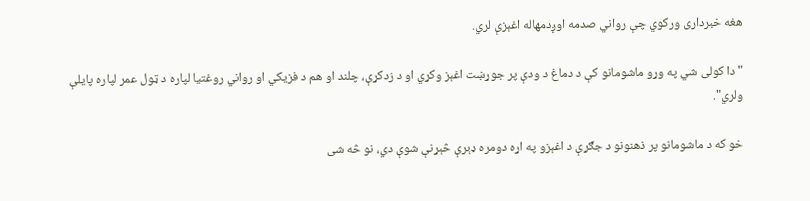هغه خبرداری ورکوي چې رواني صدمه اوږدمهاله اغېزې لري.

"دا کولی شي په وړو ماشومانو کې د دماغ د ودې پر جوړښت اغېز وکړي او د زدکړې، چلند او هم د فزیکي او رواني روغتیا لپاره د ټول عمر لپاره پایلې ولري".

خو که د ماشومانو پر ذهنونو د جګړې د اغېزو په اړه دومره ډېرې څېړنې شوې دي، نو څه شی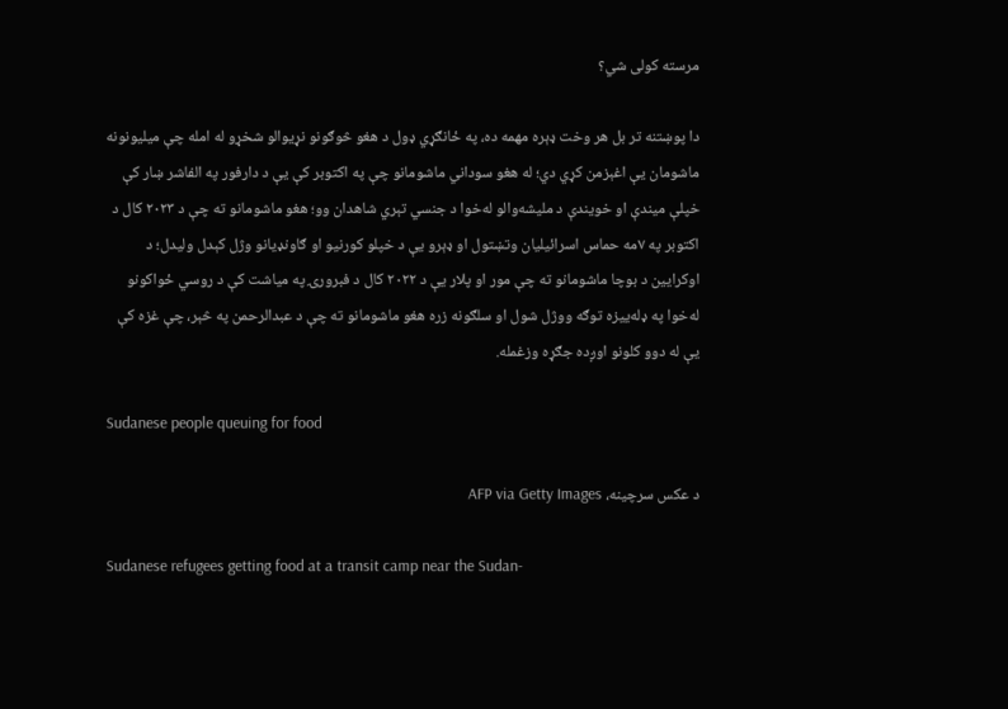مرسته کولی شي؟

دا پوښتنه تر بل هر وخت ډېره مهمه ده، په ځانګړي ډول د هغو څوګونو نړیوالو شخړو له امله چې میلیونونه ماشومان یې اغېزمن کړي دي؛ له هغو سوداني ماشومانو چې په اکتوبر کې یې د دارفور په الفاشر ښار کې خپلې میندې او خویندې د ملیشه‌والو له‌خوا د جنسي تېري شاهدان وو؛ هغو ماشومانو ته چې د ۲۰۲۳ کال د اکتوبر په ۷مه حماس اسرائیلیان وتښتول او ډېرو یې د خپلو کورنیو او ګاونډیانو وژل کېدل ولیدل؛ د اوکرایین د بوچا ماشومانو ته چې مور او پلار یې د ۲۰۲۲ کال د فبرورۍ په میاشت کې د روسي ځواکونو له‌خوا په ډله‌ییزه توګه ووژل شول او سلګونه زره هغو ماشومانو ته چې د عبدالرحمن په څېر، چې غزه کې یې له دوو کلونو اوږده جګړه وزغمله.

Sudanese people queuing for food

د عکس سرچینه، AFP via Getty Images

Sudanese refugees getting food at a transit camp near the Sudan-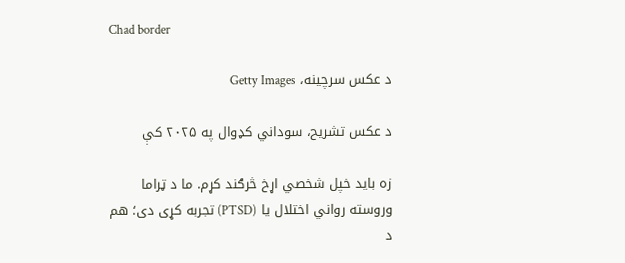Chad border

د عکس سرچینه، Getty Images

د عکس تشریح، سوداني کډوال په ۲۰۲۵ کې

زه باید خپل شخصي اړخ څرګند کړم. ما د ټراما وروسته رواني اختلال یا (PTSD) تجربه کړی دی؛ هم د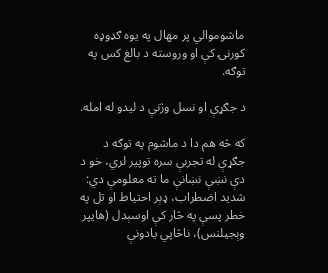ماشوموالي پر مهال په یوه ګډوډه کورنۍ کې او وروسته د بالغ کس په توګه.

د جګړې او نسل‌ وژنې د لیدو له امله.

که څه هم دا د ماشوم په توګه د جګړې له تجربې سره توپیر لري، خو د دې نښې نښانې ما ته معلومې دي: شدید اضطراب، ډېر احتیاط او تل په خطر پسې په څار کې اوسېدل (هایپر وېجیلنس)، ناڅاپي یادونې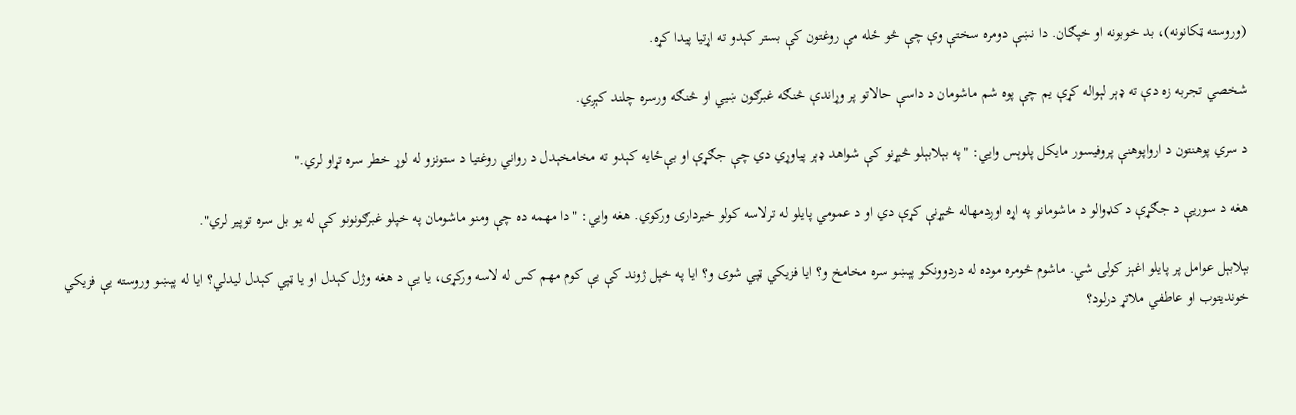(وروسته ټکانونه)، بد خوبونه او خپګان. دا نښې دومره سختې وې چې څو ځله مې روغتون کې بستر کېدو ته اړتیا پیدا کړه.

شخصي تجربه زه دې ته ډېر لېواله کړې یم چې پوه شم ماشومان د داسې حالاتو پر وړاندې څنګه غبرګون ښيي او څنګه ورسره چلند کېږي.

د سري پوهنتون د ارواپوهنې پروفیسور مایکل پلوېس وایي: "په بېلابېلو څېړنو کې شواهد ډېر پیاوړي دي چې جګړې او بې‌ځایه کېدو ته مخامخېدل د رواني روغتیا د ستونزو له لوړ خطر سره تړاو لري."

هغه د سوریې د جګړې د کډوالو د ماشومانو په اړه اوږدمهاله څېړنې کړې دي او د عمومي پایلو له ترلاسه کولو خبرداری ورکوي. هغه وایي: "دا مهمه ده چې ومنو ماشومان په خپلو غبرګونونو کې له یو بل سره توپیر لري".

بېلابېل عوامل پر پایلو اغېز کولی شي. ماشوم څومره موده له دردوونکو پېښو سره مخامخ و؟ ایا فزیکي ټپي شوی و؟ ایا په خپل ژوند کې یې کوم مهم کس له لاسه ورکړی، یا یې د هغه وژل کېدل او یا ټپي کېدل لیدلي؟ ایا له پېښو وروسته یې فزیکي خوندیتوب او عاطفي ملاتړ درلود؟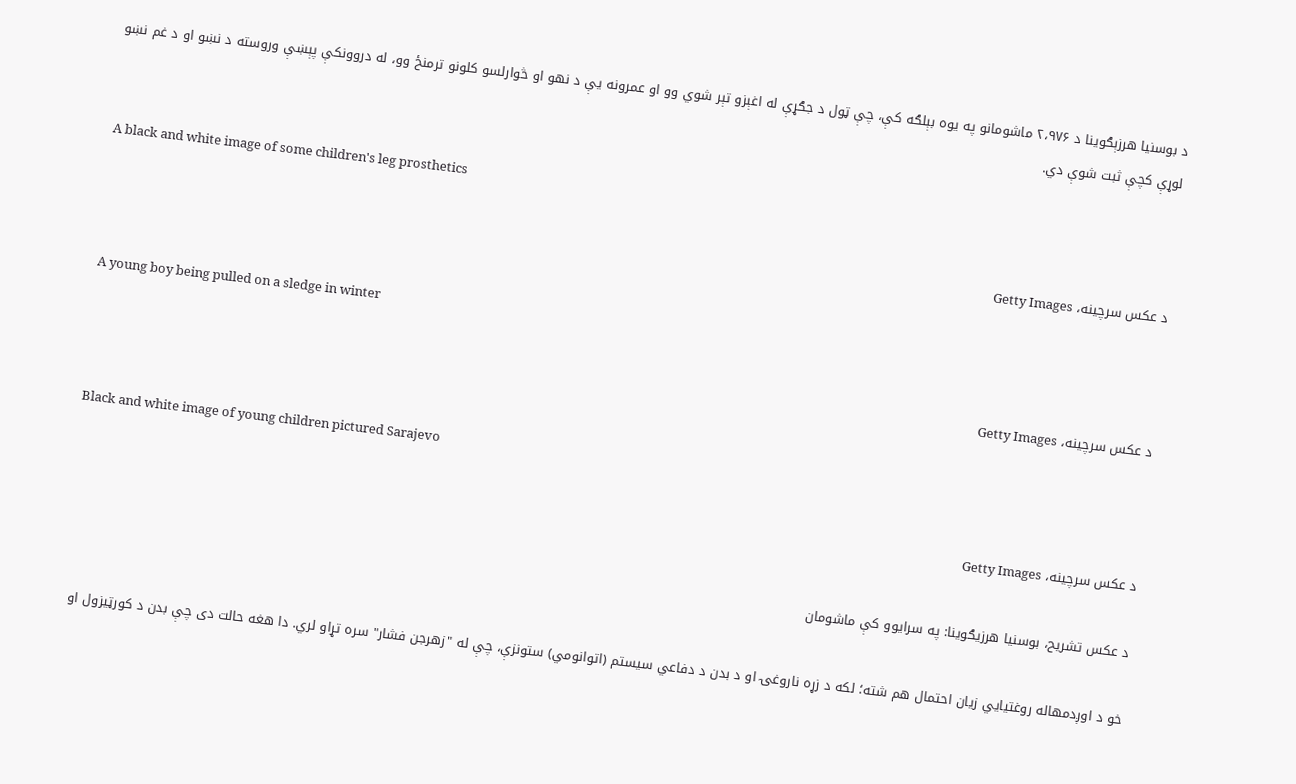د بوسنیا هرزېګوینا د ۲،۹۷۶ ماشومانو په یوه بېلګه کې، چې ټول د جګړې له اغېزو تېر شوي وو او عمرونه یې د نهو او څوارلسو کلونو ترمنځ وو، له دروونکې پېښې وروسته د نښو او د غم نښو لوړې کچې ثبت شوې دي.

A black and white image of some children's leg prosthetics

د عکس سرچینه، Getty Images

A young boy being pulled on a sledge in winter

د عکس سرچینه، Getty Images

Black and white image of young children pictured Sarajevo

د عکس سرچینه، Getty Images

د عکس تشریح، بوسنیا هرزیګوینا: په سرایوو کې ماشومان

خو د اوږدمهاله روغتیايي زیان احتمال هم شته؛ لکه د زړه ناروغۍ او د بدن د دفاعي سیستم (اتوانومي) ستونزې، چې له "زهرجن فشار" سره تړاو لري. دا هغه حالت دی چې بدن د کورټیزول او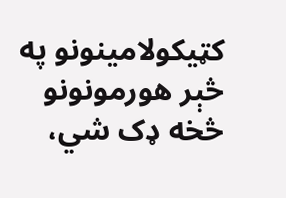کټیکولامینونو په څېر هورمونونو څخه ډک شي،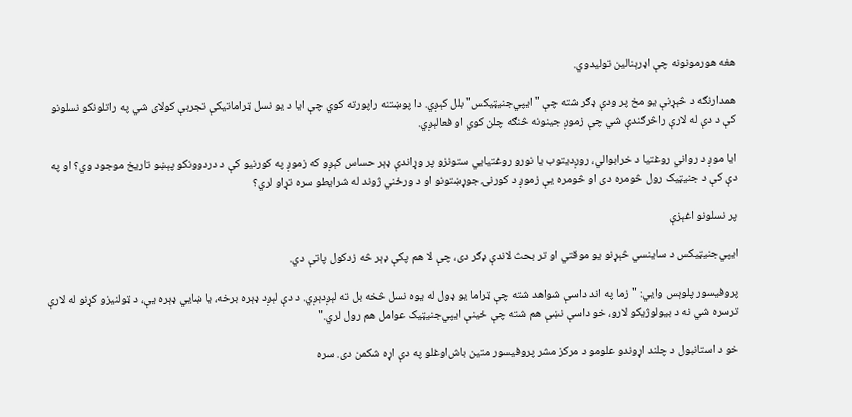هغه هورمونونه چې اډرېنالین تولیدوي.

همدارنګه د څېړنې یو مخ پر ودې ډګر شته چې "ایپي‌جنیټیکس" بلل کېږي. دا پوښتنه راپورته کوي چې ایا د یو نسل ټراماتیکې تجربې کولای شي په راتلونکو نسلونو کې د دې له لارې راڅرګندې شي چې زموږ جینونه څنګه چلن کوي او فعالېږي.

ایا موږ د رواني روغتیا د خرابوالي، روږدیتوب یا نورو روغتیايي ستونزو پر وړاندې ډېر حساس کېږو که زموږ په کورنیو کې د دردوونکو پېښو تاریخ موجود وي؟ او په دې کې د جنیټیک رول څومره دی او څومره یې زموږ د کورنۍ جوړښتونو او د ورځني ژوند له شرایطو سره تړاو لري؟

پر نسلونو اغېزې

ایپي‌جنیټیکس د ساینسي څېړنو یو موقتي او تر بحث لاندې ډګر دی، چې لا هم پکې ډېر څه زدکول پاتې دي.

پروفیسور پلوېس وایي: "زما په اند داسې شواهد شته چې ټراما یو ډول له یوه نسل څخه بل ته لېږدېږي. د دې لېږد ډېره برخه، یا ښايي ډېره یې، د ټولنیزو کړنو له لارې ترسره شي نه د بیولوژیکو لارو، خو داسې نښې هم شته چې ځینې ایپي‌جنیټیک عوامل هم رول لري."

خو د استانبول د چلند اړوندو علومو د مرکز مشر پروفیسور متین باش‌اوغلو په دې اړه شکمن دی. سره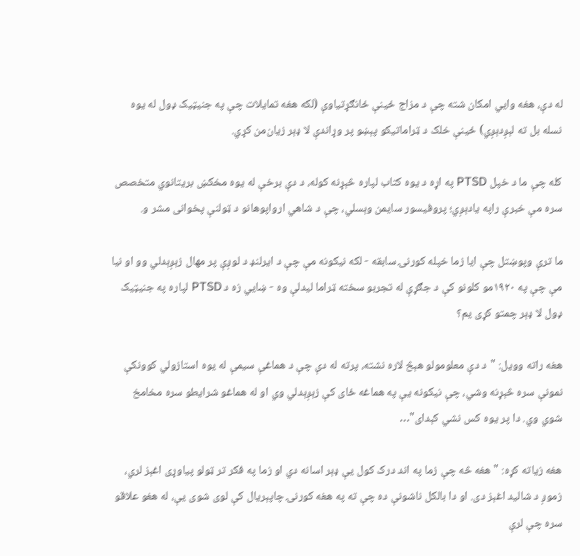له دې، هغه وایي امکان شته چې د مزاج ځینې ځانګړتیاوې (لکه هغه تمایلات چې په جنیټیک ډول له یوه نسله بل ته لېږدېږي) ځینې خلک د ټراماتیکو پېښو پر وړاندې لا ډېر زیان‌من کړي.

کله چې ما د خپل PTSD په اړه د یوه کتاب لپاره څېړنه کوله، د دې برخې له یوه مخکښ بریتانوي متخصص سره مې خبرې راپه یادېږي؛ پروفیسور سایمن وېسلي، چې د شاهي ارواپوهانو د ټولنې پخوانی مشر و.

ما ترې وپوښتل چې ایا زما خپله کورنۍ سابقه - لکه نیکونه مې چې د ایرلنډ د لوږې پر مهال زېږېدلي وو او نیا مې چې په ۱۹۲۰مو کلونو کې د جګړې له تجربو سخته ټراما لیدلې وه - ښايي زه د PTSD لپاره په جنیټیک ډول لا ډېر چمتو کړی یم؟

هغه راته وویل: "د دې معلومولو هېڅ لاره نشته، پرته له دې چې د هماغې سیمې له یوه استازولي کوونکې نمونې سره څېړنه وشي، چې نیکونه یې په هماغه ځای کې زېږېدلي وي او له هماغو شرایطو سره مخامخ شوي وي. دا پر یوه کس نشي کېدای"…

هغه زیاته کړه: "هغه څه چې زما په اند درک کول یې ډېر اسانه دي او زما په فکر تر ټولو پیاوړی اغېز لري، زموږ د شالید اغېز دی. او دا بالکل ناشونې ده چې ته په هغه کورنۍ چاپېریال کې لوی شوی یې، له هغو علاقو سره چې لرې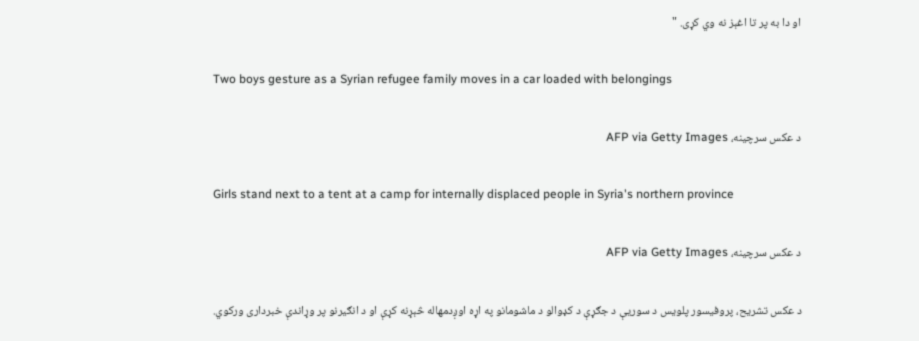او دا به پر تا اغېز نه وي کړی. "

Two boys gesture as a Syrian refugee family moves in a car loaded with belongings

د عکس سرچینه، AFP via Getty Images

Girls stand next to a tent at a camp for internally displaced people in Syria's northern province

د عکس سرچینه، AFP via Getty Images

د عکس تشریح، پروفیسور پلویس د سوریې د جګړې د کډوالو د ماشومانو په اړه اوږدمهاله څېړنه کړې او د انګیرنو پر وړاندې خبرداری ورکوي.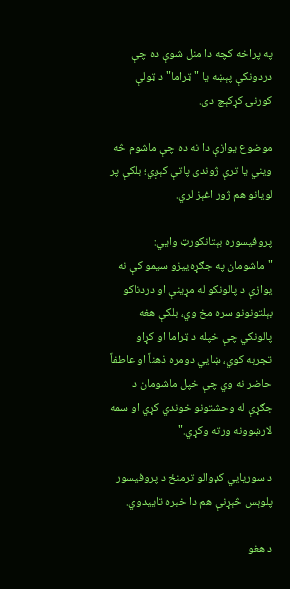په پراخه کچه دا منل شوې ده چې دردونکې پېښه یا "ټراما" د ټولې کورنۍ کړکېچ دی.

موضوع یوازې دا نه ده چې ماشوم څه ویني یا ترې ژوندی پاتې کېږي؛ بلکې پر لويانو هم ژور اغېز لري.

پروفیسوره بېتانکورټ وایي: "ماشومان په جګړه‌ییزو سیمو کې نه یوازې د پالونکو له مړینې او دردناکو بېلتونونو سره مخ وي، بلکې هغه پالونکي چې خپله د ټراما او کړاو تجربه کوي، ښايي دومره ذهناً او عاطفاً حاضر نه وي چې خپل ماشومان د جګړې له وحشتونو خوندي کړي او سمه لارښوونه ورته وکړي."

د سوریایي کډوالو ترمنځ د پروفیسور پلوېس څېړنې هم دا خبره تاییدوي.

د هغو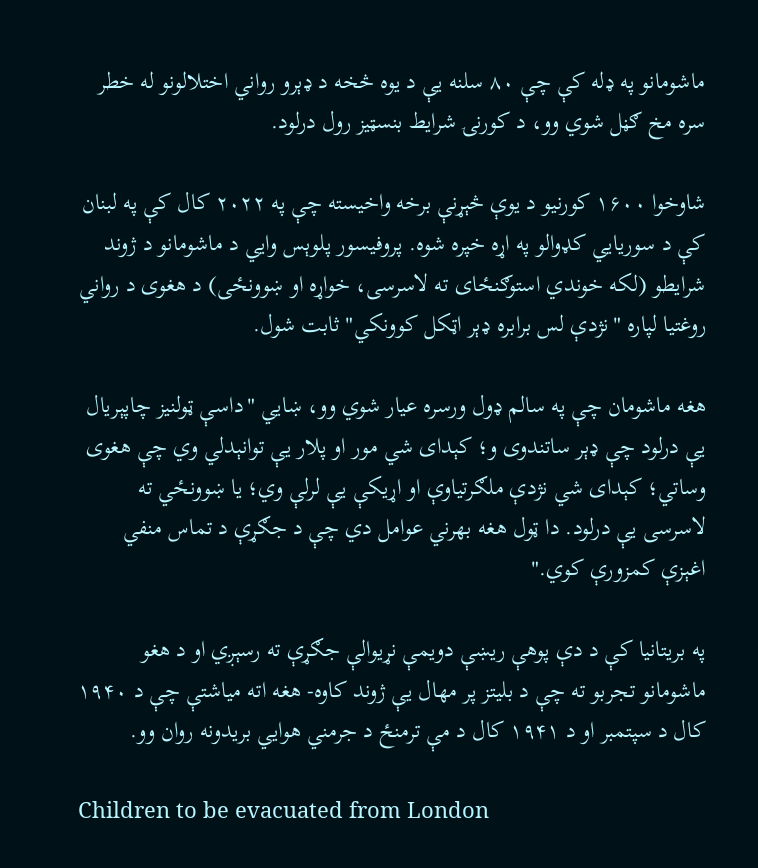ماشومانو په ډله کې چې ۸۰ سلنه یې د یوه څخه د ډېرو رواني اختلالونو له خطر سره مخ ګڼل شوي وو، د کورنۍ شرایط بنسټیز رول درلود.

شاوخوا ۱۶۰۰ کورنیو د یوې څېړنې برخه واخیسته چې په ۲۰۲۲ کال کې په لبنان کې د سوریایي کډوالو په اړه خپره شوه. پروفیسور پلوېس وایي د ماشومانو د ژوند شرایطو (لکه خوندي استوګنځای ته لاسرسی، خواړه او ښوونځی) د هغوی د رواني روغتیا لپاره "نژدې لس برابره ډېر اټکل‌ کوونکي" ثابت شول.

هغه ماشومان چې په سالم ډول ورسره عیار شوي وو، ښايي "داسې ټولنیز چاپېریال یې درلود چې ډېر ساتندوی و؛ کېدای شي مور او پلار یې توانېدلي وي چې هغوی وساتي؛ کېدای شي نژدې ملګرتیاوې او اړیکې یې لرلې وي؛ یا ښوونځي ته لاسرسی یې درلود. دا ټول هغه بهرني عوامل دي چې د جګړې د تماس منفي اغېزې کمزورې کوي."

په بریتانیا کې د دې پوهې ریښې دویمې نړیوالې جګړې ته رسېږي او د هغو ماشومانو تجربو ته چې د بلیتز پر مهال یې ژوند کاوه- هغه اته میاشتې چې د ۱۹۴۰ کال د سپتمبر او د ۱۹۴۱ کال د مې ترمنځ د جرمني هوايي بریدونه روان وو.

Children to be evacuated from London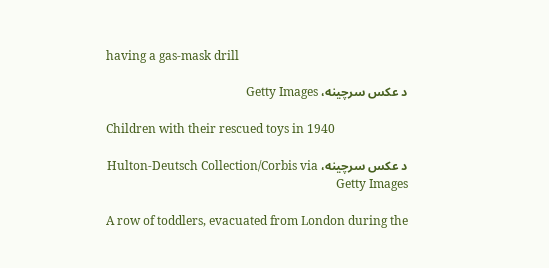having a gas-mask drill

د عکس سرچینه، Getty Images

Children with their rescued toys in 1940

د عکس سرچینه، Hulton-Deutsch Collection/Corbis via Getty Images

A row of toddlers, evacuated from London during the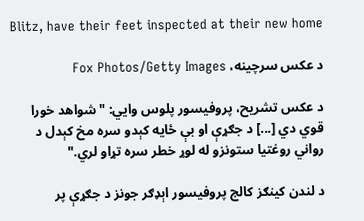Blitz, have their feet inspected at their new home

د عکس سرچینه، Fox Photos/Getty Images

د عکس تشریح، پروفیسور پلوس وايي: "شواهد خورا قوي دي [...] د جګړې او بې ځایه کېدو سره مخ کېدل د رواني روغتیا ستونزو له لوړ خطر سره تړاو لري."

د لندن کینګز کالج پروفیسور اېډګر جونز د جګړې پر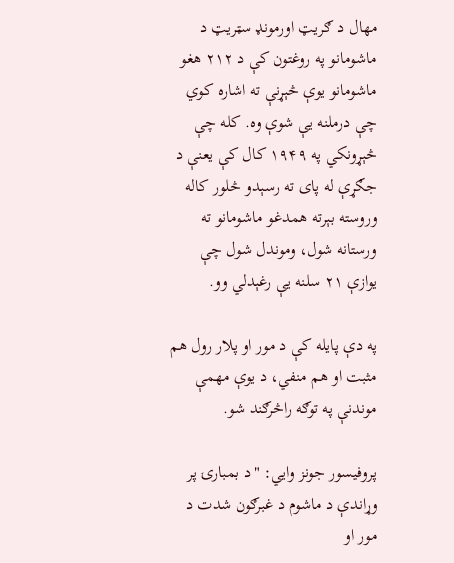مهال د ګریټ اورمونډ سټریټ د ماشومانو په روغتون کې د ۲۱۲ هغو ماشومانو یوې څېړنې ته اشاره کوي چې درملنه یې شوې وه. کله چې څېړونکي په ۱۹۴۹ کال کې یعنې د جګړې له پای ته رسېدو څلور کاله وروسته بېرته همدغو ماشومانو ته ورستانه شول، وموندل شول چې یوازې ۲۱ سلنه یې رغېدلي وو.

په دې پایله کې د مور او پلار رول هم مثبت او هم منفي، د یوې مهمې موندنې په توګه راڅرګند شو.

پروفیسور جونز وایي: "د بمبارۍ پر وړاندې د ماشوم د غبرګون شدت د مور او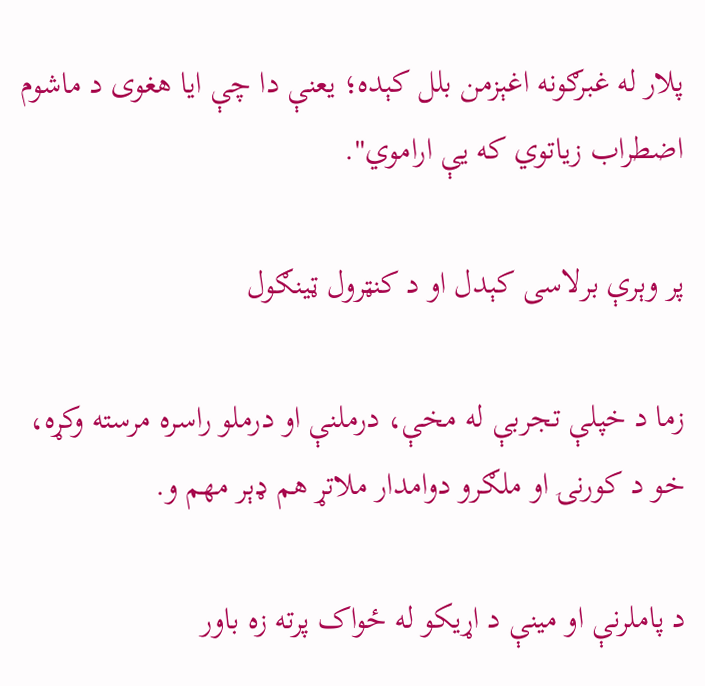پلار له غبرګونه اغېزمن بلل کېده؛ یعنې دا چې ایا هغوی د ماشوم اضطراب زیاتوي که یې اراموي".

پر وېرې برلاسی کېدل او د کنټرول ټینګول

زما د خپلې تجربې له مخې، درملنې او درملو راسره مرسته وکړه، خو د کورنۍ او ملګرو دوامدار ملاتړ هم ډېر مهم و.

د پاملرنې او مینې د اړیکو له ځواک پرته زه باور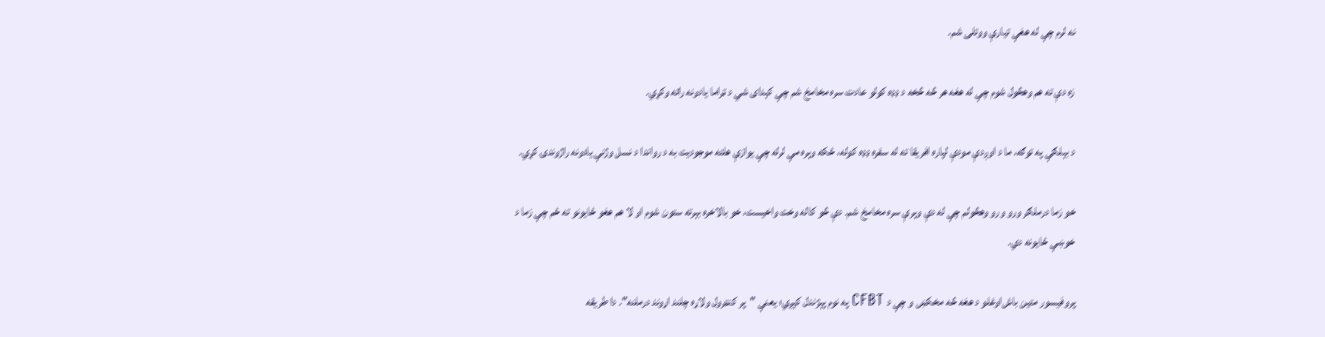نه لرم چې له هغې تیارې ووتلی شم.

زه دې ته هم وهڅول شوم چې له هغه هر څه څخه د ډډه کولو عادت سره مخامخ شم چې کېدای شي د ټراما یادونه راته وکړي.

د بېلګې په توګه، ما د اوږدې مودې لپاره افریقا ته له سفره ډډه کوله، ځکه وېره مې لرله چې یوازې هلته موجودیت به د رواندا د نسل‌ وژنې یادونه راژوندۍ کړي.

خو زما درملګر ورو ورو وهڅولم چې له دې وېرې سره مخامخ شم. دې څو کاله وخت واخیست، خو بالاخره بېرته ستون شوم او لا هم هغو ځایونو ته ځم چې زما د خوښې ځایونه دي.

پروفیسور متین باش‌اوغلو د هغه څه مخکښ و چې د CFBT په نوم پېژندل کېږي؛ یعنې "پر کنټرول ولاړه چلند‌ اړوند درملنه". دا طریقه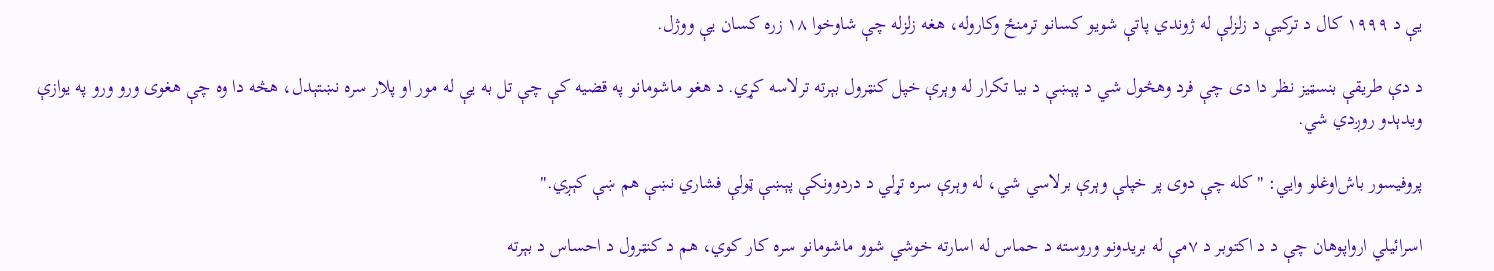یې د ۱۹۹۹ کال د ترکیې د زلزلې له ژوندي پاتې شویو کسانو ترمنځ وکاروله، هغه زلزله چې شاوخوا ۱۸ زره کسان یې ووژل.

د دې طریقې بنسټیز نظر دا دی چې فرد وهڅول شي د پېښې د بیا تکرار له وېرې خپل کنټرول بېرته ترلاسه کړي. د هغو ماشومانو په قضیه کې چې تل به یې له مور او پلار سره نښتېدل، هڅه دا وه چې هغوی ورو ورو په یوازې ویدېدو روږدي شي.

پروفیسور باش‌اوغلو وایي: "کله چې دوی پر خپلې وېرې برلاسي شي، له وېرې سره تړلي د دردوونکې پېښې ټولې فشاري نښې هم ښې کېږي."

اسرائیلي ارواپوهان چې د د اکتوبر د ۷مې له بریدونو وروسته د حماس له اسارته خوشي شوو ماشومانو سره کار کوي، هم د کنټرول د احساس د بېرته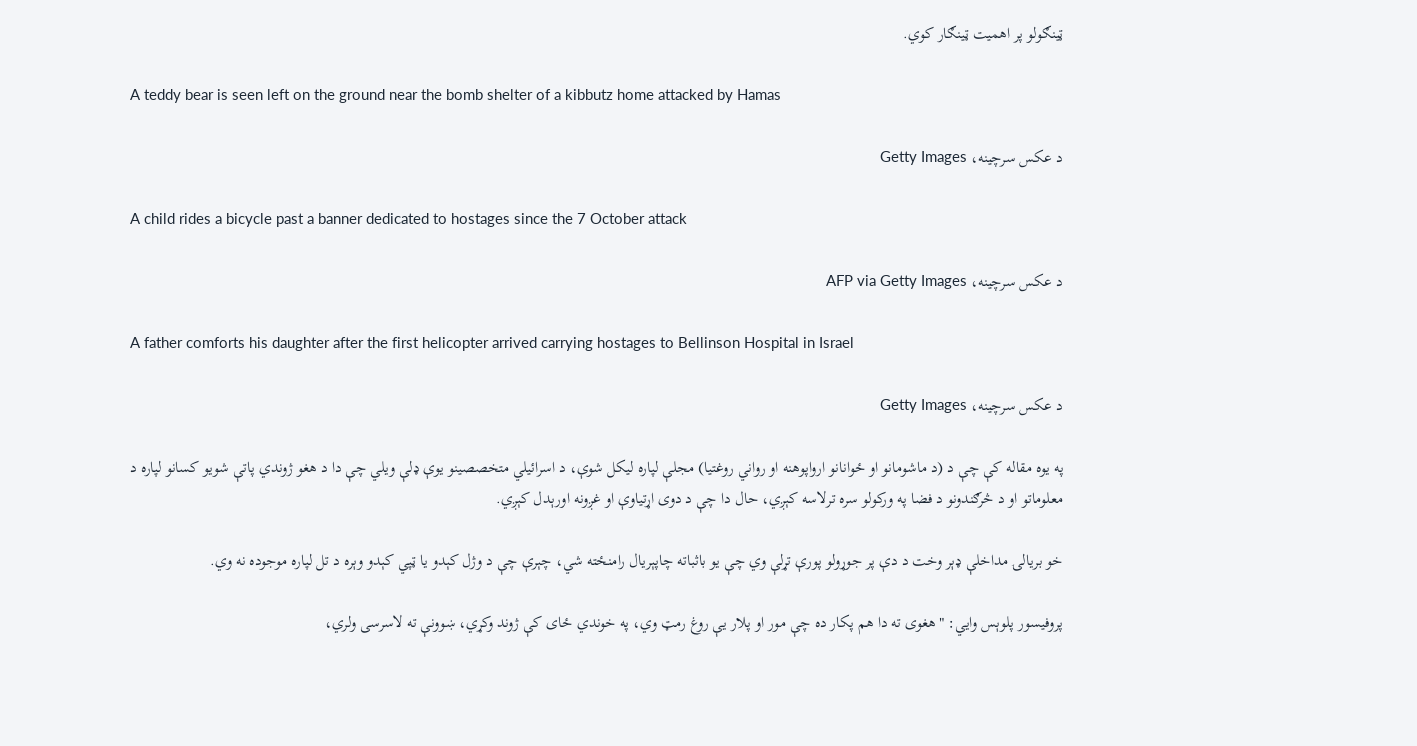ټینګولو پر اهمیت ټینګار کوي.

A teddy bear is seen left on the ground near the bomb shelter of a kibbutz home attacked by Hamas

د عکس سرچینه، Getty Images

A child rides a bicycle past a banner dedicated to hostages since the 7 October attack

د عکس سرچینه، AFP via Getty Images

A father comforts his daughter after the first helicopter arrived carrying hostages to Bellinson Hospital in Israel

د عکس سرچینه، Getty Images

په یوه مقاله کې چې د (د ماشومانو او ځوانانو ارواپوهنه او رواني روغتیا) مجلې لپاره لیکل شوې، د اسرائیلي متخصصینو یوې ډلې ویلي چې دا د هغو ژوندي پاتې شویو کسانو لپاره د معلوماتو او د څرګندونو د فضا په ورکولو سره ترلاسه کېږي، حال دا چې د دوی اړتیاوې او غږونه اورېدل کېږي.

خو بریالۍ مداخلې ډېر وخت د دې پر جوړولو پورې تړلې وي چې یو باثباته چاپېریال رامنځته شي، چېرې چې د وژل کېدو یا ټپي کېدو وېره د تل لپاره موجوده نه وي.

پروفیسور پلوېس وایي: "هغوی ته دا هم پکار ده چې مور او پلار یې روغ رمټ وي، په خوندي ځای کې ژوند وکړي، ښوونې ته لاسرسی ولري،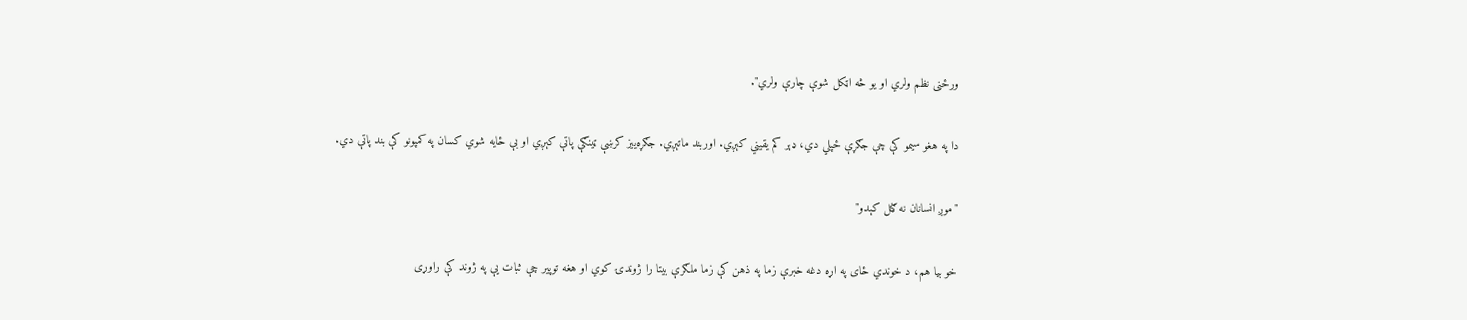ورځنی نظم ولري او یو څه اټکل شوې چارې ولري".

دا په هغو سیمو کې چې جګړې ځپلي دي، ډېر کم یقیني کېږي. اوربند ماتېږي. جګړه‌ییز کرښې ټینګې پاتې کېږي او بې ځایه شوي کسان په کمپونو کې بند پاتې دي.

"موږ انسانان نه ګڼل کېدو"

خو بیا هم، د خوندي ځای په اړه دغه خبرې زما په ذهن کې زما ملګرې بیتا را ژوندۍ کوي او هغه توپیر چې ثبات یې په ژوند کې راوړی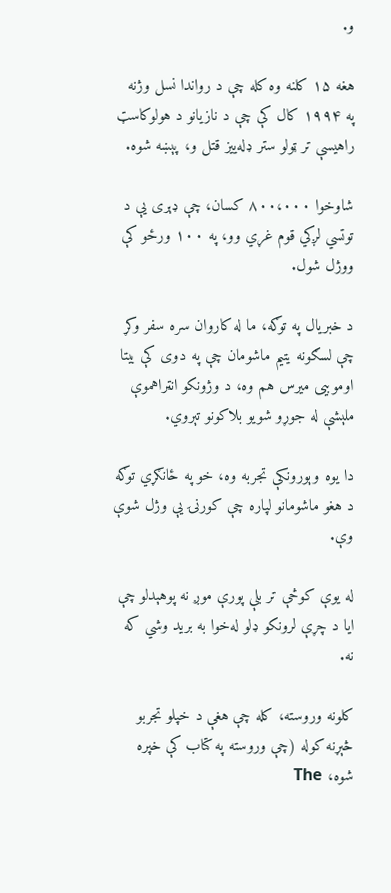و.

هغه ۱۵ کلنه وه کله چې د رواندا نسل‌ وژنه په ۱۹۹۴ کال کې چې د نازيانو د هولوکاسټ راهیسې تر ټولو ستر ډله‌ییز قتل و، پېښه شوه.

شاوخوا ۸۰۰،۰۰۰ کسان، چې ډېری یې د توتسي لږکي قوم غړي وو، په ۱۰۰ ورځو کې ووژل شول.

د خبریال په توګه، ما له کاروان سره سفر وکړ چې لسګونه یتیم ماشومان چې په دوی کې بیتا اوموبیی میرس هم وه، د وژونکو انټراهموې ملېشې له جوړو شویو بلاکونو تېروي.

دا یوه وېورونکې تجربه وه، خو په ځانګړي توګه د هغو ماشومانو لپاره چې کورنۍ یې وژل شوې وې.

له یوې کوڅې تر بلې پورې موږ نه پوهېدلو چې ایا د چړې لرونکو ډلو له‌خوا به برید وشي که نه.

کلونه وروسته، کله چې هغې د خپلو تجربو څېړنه کوله (چې وروسته په کتاب کې خپره شوه، The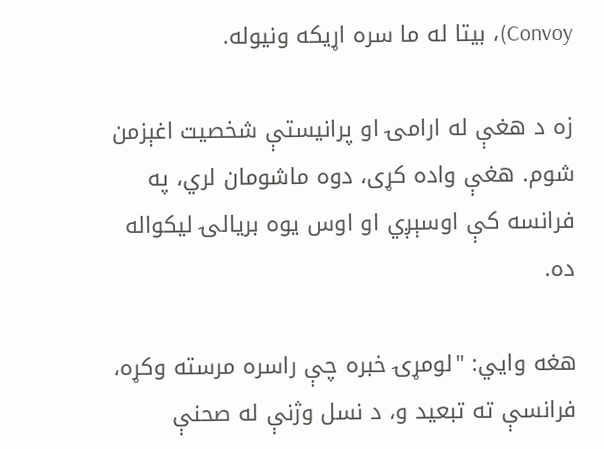Convoy)، بیتا له ما سره اړیکه ونیوله.

زه د هغې له ارامۍ او پرانیستې شخصیت اغېزمن شوم. هغې واده کړی، دوه ماشومان لري، په فرانسه کې اوسېږي او اوس یوه بریالۍ لیکواله ده.

هغه وایي: "لومړۍ خبره چې راسره مرسته وکړه، فرانسې ته تبعید و، د نسل‌ وژنې له صحنې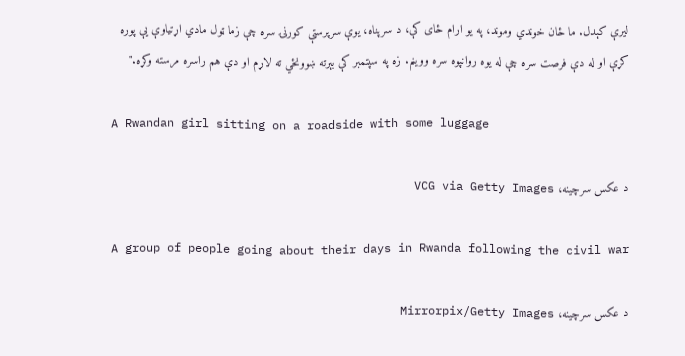لیرې کېدل. ما ځان خوندي وموند، په یو ارام ځای کې، د سرپناه، یوې سرپرستې کورنۍ سره چې زما ټول مادي اړتیاوې یې پوره کړې او له دې فرصت سره چې له یوه روانپوه سره ووینم. زه په سپتمبر کې بېرته ښوونځي ته لاړم او دې هم راسره مرسته وکړه."

A Rwandan girl sitting on a roadside with some luggage

د عکس سرچینه، VCG via Getty Images

A group of people going about their days in Rwanda following the civil war

د عکس سرچینه، Mirrorpix/Getty Images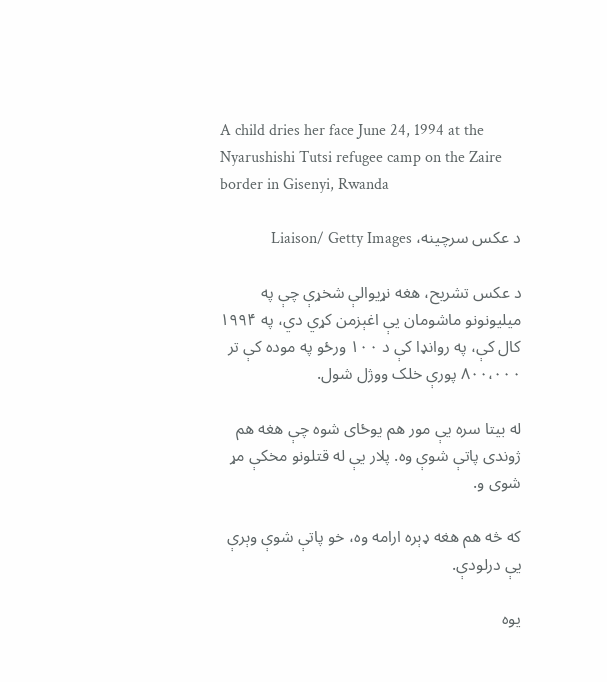A child dries her face June 24, 1994 at the Nyarushishi Tutsi refugee camp on the Zaire border in Gisenyi, Rwanda

د عکس سرچینه، Liaison/ Getty Images

د عکس تشریح، هغه نړیوالې شخړې چې په میلیونونو ماشومان یې اغېزمن کړي دي، په ۱۹۹۴ کال کې، په روانډا کې د ۱۰۰ ورځو په موده کې تر ۸۰۰،۰۰۰ پورې خلک ووژل شول.

له بیتا سره یې مور هم یوځای شوه چې هغه هم ژوندی پاتې شوې وه. پلار یې له قتلونو مخکې مړ شوی و.

که څه هم هغه ډېره ارامه وه، خو پاتې شوې وېرې یې درلودې.

یوه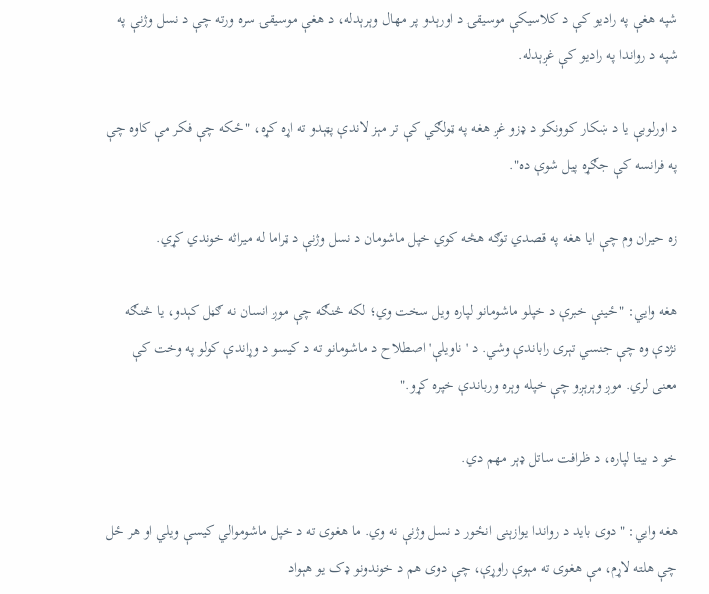شپه هغې په راديو کې د کلاسیکې موسیقۍ د اورېدو پر مهال وېرېدله، د هغې موسیقۍ سره ورته چې د نسل‌ وژنې په شپه د رواندا په راديو کې غږېدله.

د اورلوبې یا د ښکار کوونکو د ډزو غږ هغه په ټولګي کې تر مېز لاندې پټېدو ته اړه کړه، "ځکه چې فکر مې کاوه چې په فرانسه کې جګړه پیل شوې ده".

زه حیران وم چې ایا هغه په قصدي توګه هڅه کوي خپل ماشومان د نسل‌ وژنې د ټراما له میراثه خوندي کړي.

هغه وایي: "ځینې خبرې د خپلو ماشومانو لپاره ویل سخت وي؛ لکه څنګه چې موږ انسان نه ګڼل کېدو، یا څنګه نژدې وه چې جنسي تېری راباندې وشي. د 'ناویلې' اصطلاح د ماشومانو ته د کیسو د وړاندې کولو په وخت کې معنی لري. موږ وېرېږو چې خپله وېره ورباندې خپره کړو."

خو د بیتا لپاره، د ظرافت ساتل ډېر مهم دي.

هغه وایي: "دوی باید د رواندا یوازېنی انځور د نسل‌ وژنې نه وي. ما هغوی ته د خپل ماشوموالي کیسې ویلي او هر ځل چې هلته لاړم، مې هغوی ته مېوې راوړې، چې دوی هم د خوندونو ډک یو هېواد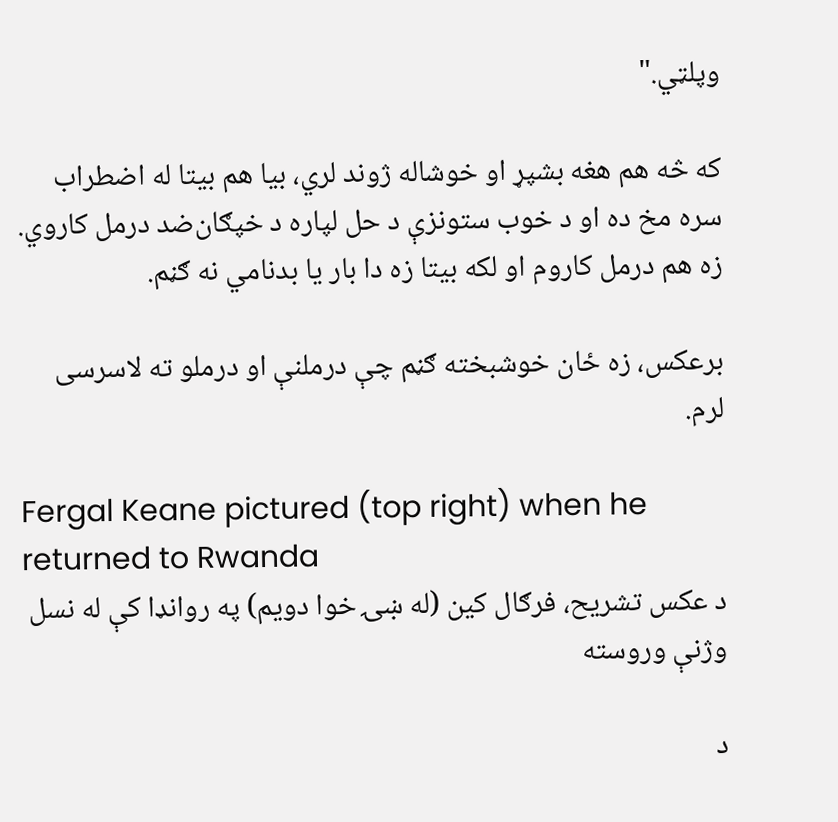وپلټي."

که څه هم هغه بشپړ او خوشاله ژوند لري، بیا هم بیتا له اضطراب سره مخ ده او د خوب ستونزې د حل لپاره د خپګان‌‌ضد درمل کاروي. زه هم درمل کاروم او لکه بیتا زه دا بار یا بدنامي نه ګڼم.

برعکس، زه ځان خوشبخته ګڼم چې درملنې او درملو ته لاسرسی لرم.

Fergal Keane pictured (top right) when he returned to Rwanda
د عکس تشریح، فرګال کین (له ښۍ خوا دویم) په روانډا کې له نسل وژنې وروسته

د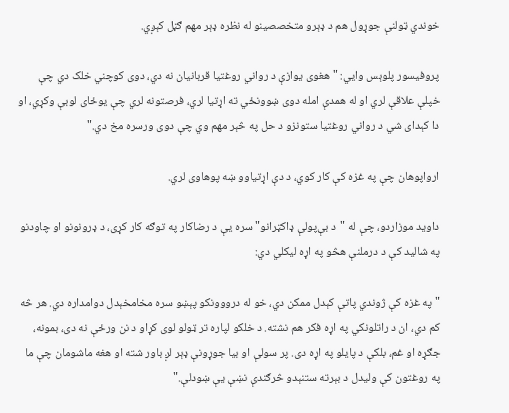خوندي ټولنې جوړول هم د ډېرو متخصصینو له نظره ډېر مهم ګڼل کېږي.

پروفیسور پلوېس وایي: "هغوی یوازې د رواني روغتیا قربانیان نه دي، دوی کوچني خلک دي چې خپلې علاقې لري او له همدې امله دوی ښوونځي ته اړتیا لري، فرصتونه لري چې یوځای لوبې وکړي، او دا کېدای شي د رواني روغتیا ستونزو د حل په څېر مهم وي چې دوی ورسره مخ دي."

ارواپوهان چې په غزه کې کار کوي، د دې اړتیاوو ښه پوهاوی لري.

داوید موزاردو، چې له "د بې‌پولې ډاکټرانو" سره یې د رضاکار په توګه کار کړی، د ډرونونو او چاودنو په شالید کې د درملنې هڅو په اړه لیکلي دي:

"په غزه کې ژوندي پاتې کېدل ممکن دي، خو له درووونکو پېښو سره مخامخېدل دوامداره دي. هر څه کم دي، ان د راتلونکي په اړه فکر هم نشته. د خلکو لپاره تر ټولو لوی کړاو د نن ورځې نه دی، بمونه، جګړه او غم، بلکې د پایلو په اړه دی. پر سولې او بیا جوړونې ډېر لږ باور شته او هغه ماشومان چې ما په روغتون کې ولیدل د بېرته ستنېدو څرګندې نښې یې ښودلې."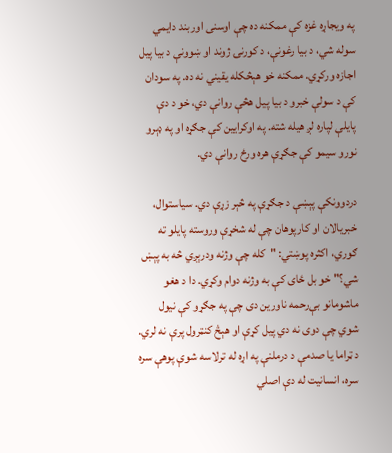په ویجاړه غزه کې ممکنه ده چې اوسنی اوربند دایمي سوله شي، د بیا رغونې، د کورنۍ ژوند او ښوونې د بیا پیل اجازه ورکړي. ممکنه خو هېڅکله یقیني نه ده. په سودان کې د سولې خبرو د بیا پیل هڅې روانې دي، خو د دې پایلې لپاره لږ هیله شته. په اوکرایین کې جګړه او په ډېرو نورو سیمو کې جګړې هره ورځ روانې دي.

دردوونکې پېښې د جګړې په څېر زړې دي. سیاستوال، خبریالان او کارپوهان چې له شخړې وروسته پایلو ته ګوري، اکثره پوښتي: "کله چې وژنه ودرېږي څه به پېښ شي؟" خو بل ځای کې به وژنه دوام وکړي. دا د هغو ماشومانو بې‌رحمه ناورین دی چې په جګړو کې نیول شوي چې دوی نه دي پیل کړې او هېڅ کنټرول پرې نه لري. د ټراما یا صدمې د درملنې په اړه له ترلاسه شوې پوهې سره سره، انسانیت له دې اصلي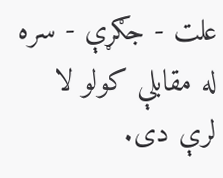علت - جګړې - سره له مقابلې کولو لا لرې دی.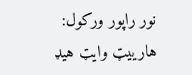نور راپور ورکول: هارییټ وایټ هیډ